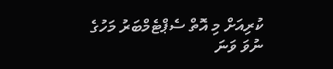ކުރިއަށް މި އޮތް ސެޕްޓެމްބަރު މަހުގެ ނުވަ ވަނަ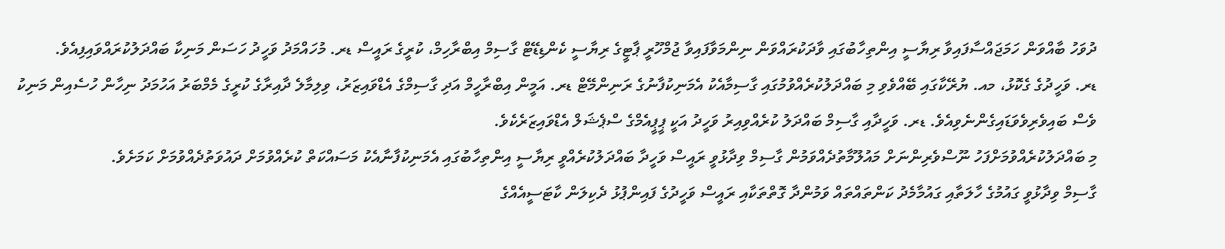ދުވަހު ބާއްވަން ހަމަޖައްސާފައިވާ ރިޔާސީ އިންތިހާބުގައި ވާދަކުރައްވަން ނިންމަވާފައިވާ ޖުމްހޫރީ ޕާޓީގެ ރިޔާސީ ކެންޑިޑޭޓް ގާސިމް އިބްރާހިމް، ކުރީގެ ރައީސް ޑރ. މުހައްމަދު ވަހީދު ހަސަން މަނިކާ ބައްދަލުކުރައްވައިފިއެވެ.
ޑރ. ވަހީދުގެ ގެކޮޅު، މއ. ޔުރޭކާގައި ބޭއްވެވި މި ބައްދަލުކުރެއްވުމުގައި ގާސިމާއެކު އެމަނިކުފާނުގެ ރަނިންމޭޓް ޑރ. އަމީން އިބްރާހީމް އަދި ގާސިމްގެ އެޑްވައިޒަރު، ވިލިމާލެ ދާއިރާގެ ކުރީގެ މެމްބަރު އަހުމަދު ނިހާން ހުސެއިން މަނިކު ވެސް ބައިވެރިވެވަޑައިގެންނެވިއެވެ. ޑރ. ވަހީދާއި ގާސިމް ބައްދަލު ކުރެއްވިއިރު ވަހީދު އަކީ ޕީޕީއެމްގެ ސްޕެޝަލް އެޑްވައިޒަރެކެވެ.
މި ބައްދަލުކުރެއްވުމަށްފަހު ނޫސްވެރިންނަށް މައުލޫމާތުދެއްވަމުން ގާސިމް ވިދާޅުވީ ރައީސް ވަހީދާ ބައްދަލުކުރެއްވީ ރިޔާސީ އިންތިހާބުގައި އެމަނިކުފާނާއެކު މަސައްކަތް ކުރެއްވުމަށް ދައުވަތުދެއްވުމަށް ކަމަށެވެ.
ގާސިމް ވިދާޅުވީ ގައުމުގެ ހާލަތާއި ގައުމާމެދު ކަންތައްތައް ވަމުންދާ ގޮތްތަކާއި ރައީސް ވަހީދުގެ ފައިންޕުޅު ދެކިލަން ކާޓަސީއެއްގެ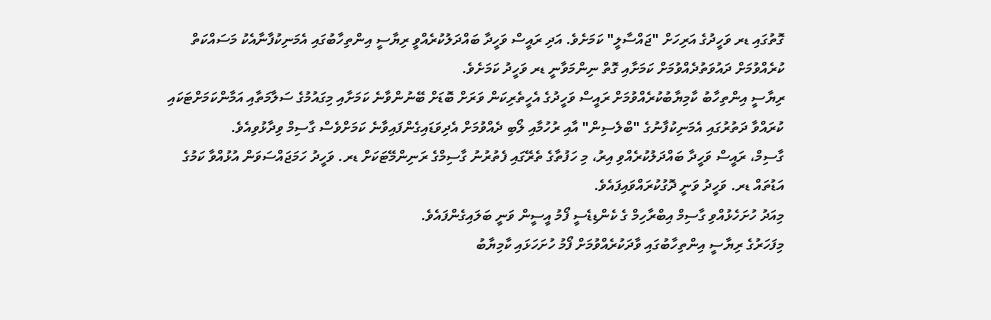ގޮތުގައި ޑރ ވަހީދުގެ އަރިހަށް "ޖައްސާލީ" ކަމަށެވެ. އަދި ރައީސް ވަހީދާ ބައްދަލުކުރެއްވީ ރިޔާސީ އިންތިހާބުގައި އެމަނިކުފާނާއެކު މަސައްކަތް ކުރެއްވުމަށް ދައުވަތުދެއްވުމަށް ކަމަށާއި ގޮތް ނިންމަވާނީ ޑރ ވަހީދު ކަމަށެވެ.
ރިޔާސީ އިންތިހާބު ކާމިޔާބުކުރެއްވުމަށް ރައީސް ވަހީދުގެ އެހީތެރިކަން ވަރަށް ބޮޑަށް ބޭނުންވާނެ ކަމަށާއި މިގައުމުގެ ސަލާމަތާއި އަމާންކަމަށްޓަކައި ކުރައްވާ ދަތުރުގައި އެމަނިކުފާނުގެ "ބްލެސިން" އާއި ރުހުމާއި ލޯބި ދެއްވުމަށް އެދިވަޑައިގެންފައިވާނެ ކަމަށްވެސް ގާސިމް ވިދާޅުވިއެވެ.
ގާސިމް، ރައީސް ވަހީދާ ބައްދަލުކުރެއްވި އިރު، މި ހަފުތާގެ ތެރޭގައި ފެތުރުނު ގާސިމްގެ ރަނިންމޭޓަކަށް ޑރ. ވަހީދު ހަމަޖައްސަވަން އުޅުއްވާ ކަމުގެ އަޑުތައް ޑރ. ވަހީދު ވަނީ ދޮގުކުރައްވައިފައެވެ.
މިއަދު ހުށަހެޅުއްވި ގާސިމް އިބްރާހިމް ގެ ކެންޑިޑެސީ ފޯމު އީސީން ވަނީ ބަލައިގެންފައެވެ.
މިފަހަރުގެ ރިޔާސީ އިންތިހާބުގައި ވާދަކުރެއްވުމަށް ފޯމު ހުށަހަޅައި ކާމިޔާބު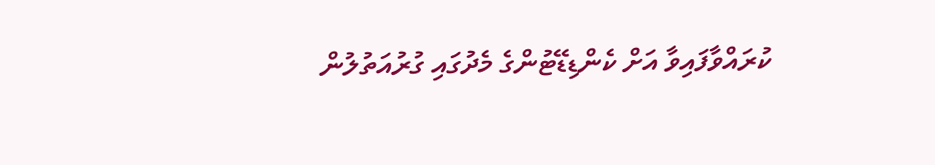ކުރައްވާފައިވާ އަށް ކެންޑިޑޭޓުންގެ މެދުގައި ގުރުއަތުލުން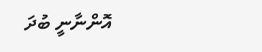އޮންނާނީ ބުދަ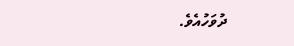ދުވަހުއެވެ.